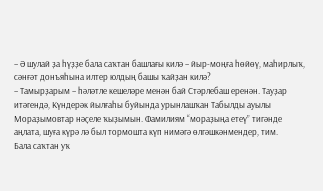– Ә шулай ҙа һүҙҙе бала саҡтан башлағы килә – йыр-моңға һөйөү, маһирлыҡ, сәнғәт донъяһына илтер юлдың башы ҡайҙан килә?
– Тамырҙарым – һәләтле кешеләре менән бай Стәрлебаш еренән. Тауҙар итәгендә, Күндерәк йылғаһы буйында урынлашҡан Табылды ауылы Мораҙымовтар нәҫеле ҡыҙымын. Фамилиям “мораҙыңа етеү” тигәнде аңлата, шуға күрә лә был тормошта күп нимәгә өлгәшкәнмендер, тим.
Бала саҡтан уҡ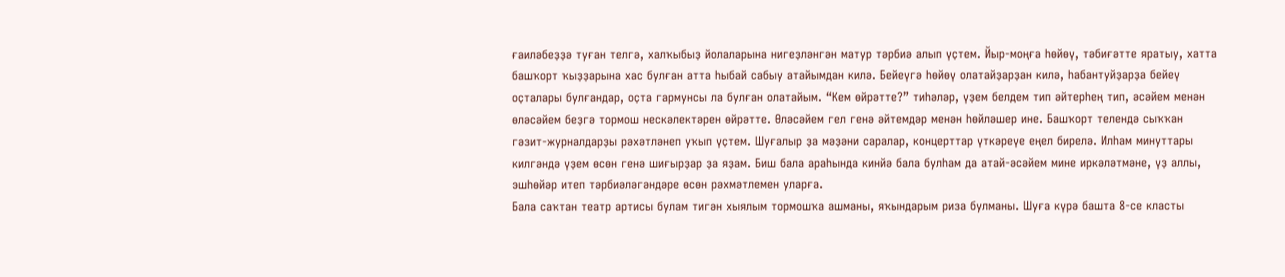ғаиләбеҙҙә туған телгә, халҡыбыҙ йолаларына нигеҙләнгән матур тәрбиә алып үҫтем. Йыр-моңға һөйөү, тәбиғәтте яратыу, хатта башҡорт ҡыҙҙарына хас булған атта һыбай сабыу атайымдан килә. Бейеүгә һөйөү олатайҙарҙан килә, һабантуйҙарҙа бейеү оҫталары булғандар, оҫта гармунсы ла булған олатайым. “Кем өйрәтте?” тиһәләр, үҙем белдем тип әйтерһең тип, әсәйем менән өләсәйем беҙгә тормош нескәлектәрен өйрәтте. Өләсәйем гел генә әйтемдәр менән һөйләшер ине. Башҡорт телендә сыҡҡан гәзит-журналдарҙы рәхәтләнеп уҡып үҫтем. Шуғалыр ҙа мәҙәни саралар, концерттар үткәреүе еңел бирелә. Илһам минуттары килгәндә үҙем өсөн генә шиғырҙар ҙа яҙам. Биш бала араһында кинйә бала булһам да атай-әсәйем мине иркәләтмәне, үҙ аллы, эшһөйәр итеп тәрбиәләгәндәре өсөн рәхмәтлемен уларға.
Бала саҡтан театр артисы булам тигән хыялым тормошҡа ашманы, яҡындарым риза булманы. Шуға күрә башта 8-се класты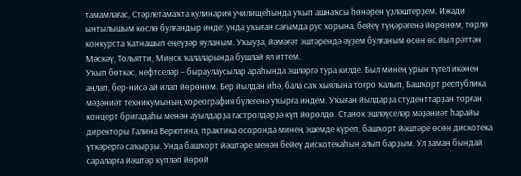тамамлағас, Стәрлетамаҡта кулинария училищеһында уҡып ашнаҡсы һөнәрен үҙләштерҙем. Ижади ынтылышым көслө булғандыр инде: унда уҡыған сағымда рус хорына, бейеү түңәрәгенә йөрөнөм, төрлө конкурста ҡатнашып еңеүҙәр яуланым. Уҡыуҙа, йәмәғәт эштәрендә әүҙем булғаным өсөн өс йыл рәттән Мәскәү, Тольятти, Минск ҡалаларында бушлай ял иттем.
Уҡып бөткәс, нефтселәр – быраулаусылар араһында эшләргә тура килде. Был минең урын түгел икәнен аңлап, бер-нисә ай илап йөрөнөм. Бер йылдан иһә, бала саҡ хыялына тоғро ҡалып, Башҡорт республика мәҙәниәт техникумының хореография бүлегенә уҡырға индем. Уҡыған йылдарҙа студенттарҙан торған концерт бригадаһы менән ауылдарҙа гастролдәрҙә күп йөрөлдө. Станок эшләүселәр мәҙәниәт һарайы директоры Галина Верютина, практика осоронда минең эшемде күреп, башҡорт йәштәре өсөн дискотека үткәрергә саҡырҙы. Унда башҡорт йәштәре менән бейеү дискотекаһын алып барҙым. Ул заман бындай сараларға йәштәр күпләп йөрөй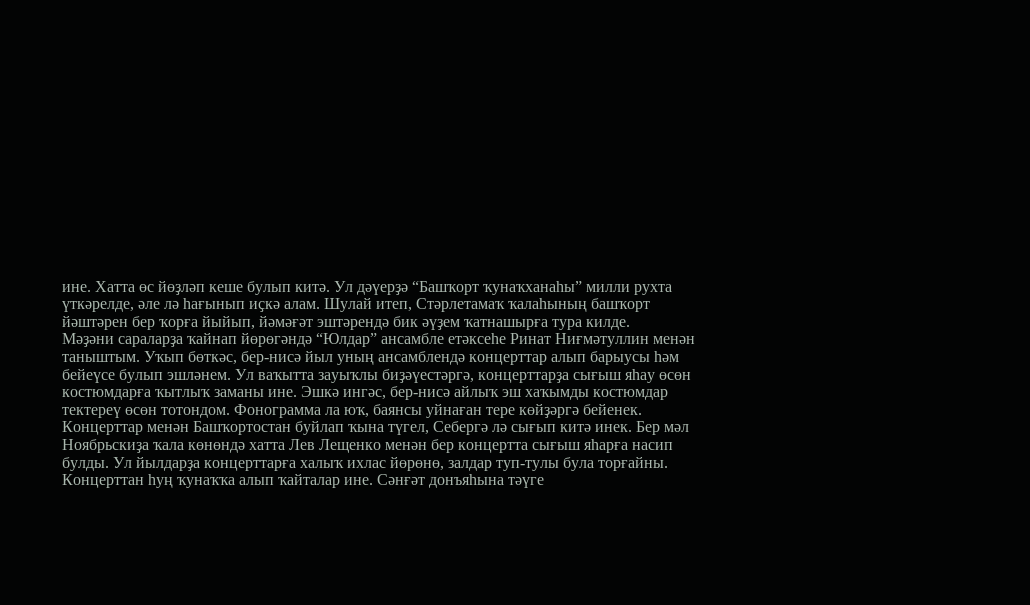ине. Хатта өс йөҙләп кеше булып китә. Ул дәүерҙә “Башҡорт ҡунаҡханаһы” милли рухта үткәрелде, әле лә һағынып иҫкә алам. Шулай итеп, Стәрлетамаҡ ҡалаһының башҡорт йәштәрен бер ҡорға йыйып, йәмәғәт эштәрендә бик әүҙем ҡатнашырға тура килде.
Мәҙәни сараларҙа ҡайнап йөрөгәндә “Юлдар” ансамбле етәксеһе Ринат Ниғмәтуллин менән таныштым. Уҡып бөткәс, бер-нисә йыл уның ансамблендә концерттар алып барыусы һәм бейеүсе булып эшләнем. Ул ваҡытта зауыҡлы биҙәүестәргә, концерттарҙа сығыш яһау өсөн костюмдарға ҡытлыҡ заманы ине. Эшкә ингәс, бер-нисә айлыҡ эш хаҡымды костюмдар тектереү өсөн тотондом. Фонограмма ла юҡ, баянсы уйнаған тере көйҙәргә бейенек. Концерттар менән Башҡортостан буйлап ҡына түгел, Себергә лә сығып китә инек. Бер мәл Ноябрьскиҙа ҡала көнөндә хатта Лев Лещенко менән бер концертта сығыш яһарға насип булды. Ул йылдарҙа концерттарға халыҡ ихлас йөрөнө, залдар туп-тулы була торғайны. Концерттан һуң ҡунаҡҡа алып ҡайталар ине. Сәнғәт донъяһына тәүге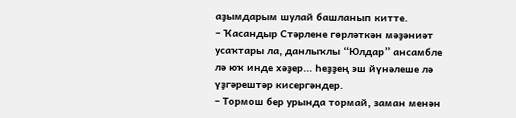аҙымдарым шулай башланып китте.
– Ҡасандыр Стәрлене гөрләткән мәҙәниәт усаҡтары ла, данлыҡлы “Юлдар” ансамбле лә юҡ инде хәҙер... Һеҙҙең эш йүнәлеше лә үҙгәрештәр кисергәндер.
– Тормош бер урында тормай, заман менән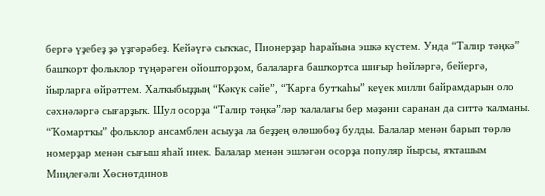бергә үҙебеҙ ҙә үҙгәрәбеҙ. Кейәүгә сыҡҡас, Пионерҙар һарайына эшкә күстем. Унда “Талир тәңкә” башҡорт фольклор түңәрәген ойошторҙом, балаларға башҡортса шиғыр һөйләргә, бейергә, йырларға өйрәттем. Халҡыбыҙҙың “Кәкүк сәйе”, “Ҡарға бутҡаһы” кеүек милли байрамдарын оло сәхнәләргә сығарҙыҡ. Шул осорҙа “Талир тәңкә”ләр ҡалалағы бер мәҙәни саранан да ситтә ҡалманы. “Ҡомартҡы” фольклор ансамблен асыуҙа ла беҙҙең өлөшөбөҙ булды. Балалар менән барып төрлө номерҙар менән сығыш яһай инек. Балалар менән эшләгән осорҙа популяр йырсы, яҡташым Миңлеғәли Хөснөтдинов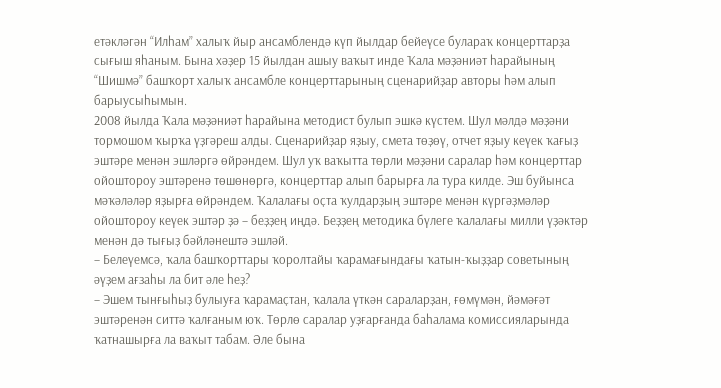етәкләгән “Илһам” халыҡ йыр ансамблендә күп йылдар бейеүсе булараҡ концерттарҙа сығыш яһаным. Бына хәҙер 15 йылдан ашыу ваҡыт инде Ҡала мәҙәниәт һарайының “Шишмә” башҡорт халыҡ ансамбле концерттарының сценарийҙар авторы һәм алып барыусыһымын.
2008 йылда Ҡала мәҙәниәт һарайына методист булып эшкә күстем. Шул мәлдә мәҙәни тормошом ҡырҡа үҙгәреш алды. Сценарийҙар яҙыу, смета төҙөү, отчет яҙыу кеүек ҡағыҙ эштәре менән эшләргә өйрәндем. Шул уҡ ваҡытта төрли мәҙәни саралар һәм концерттар ойоштороу эштәренә төшөнөргә, концерттар алып барырға ла тура килде. Эш буйынса мәҡәләләр яҙырға өйрәндем. Ҡалалағы оҫта ҡулдарҙың эштәре менән күргәҙмәләр ойоштороу кеүек эштәр ҙә – беҙҙең иңдә. Беҙҙең методика бүлеге ҡалалағы милли үҙәктәр менән дә тығыҙ бәйләнештә эшләй.
– Белеүемсә, ҡала башҡорттары ҡоролтайы ҡарамағындағы ҡатын-ҡыҙҙар советының әүҙем ағзаһы ла бит әле һеҙ?
– Эшем тынғыһыҙ булыуға ҡарамаҫтан, ҡалала үткән сараларҙан, ғөмүмән, йәмәғәт эштәренән ситтә ҡалғаным юҡ. Төрлө саралар уҙғарғанда баһалама комиссияларында ҡатнашырға ла ваҡыт табам. Әле бына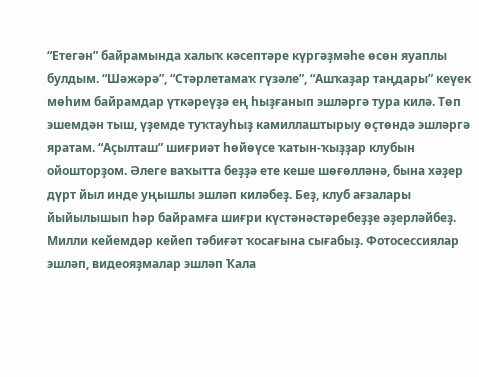“Етегән” байрамында халыҡ кәсептәре күргәҙмәһе өсөн яуаплы булдым. “Шәжәрә”, “Стәрлетамаҡ гүзәле”, “Ашҡаҙар таңдары” кеүек мөһим байрамдар үткәреүҙә ең һыҙғанып эшләргә тура килә. Төп эшемдән тыш, үҙемде туҡтауһыҙ камиллаштырыу өҫтөндә эшләргә яратам. “Аҫылташ” шиғриәт һөйөүсе ҡатын-ҡыҙҙар клубын ойошторҙом. Әлеге ваҡытта беҙҙә ете кеше шөғөлләнә, бына хәҙер дүрт йыл инде уңышлы эшләп киләбеҙ. Беҙ, клуб ағзалары йыйылышып һәр байрамға шиғри күстәнәстәребеҙҙе әҙерләйбеҙ. Милли кейемдәр кейеп тәбиғәт ҡосағына сығабыҙ. Фотосессиялар эшләп, видеояҙмалар эшләп Ҡала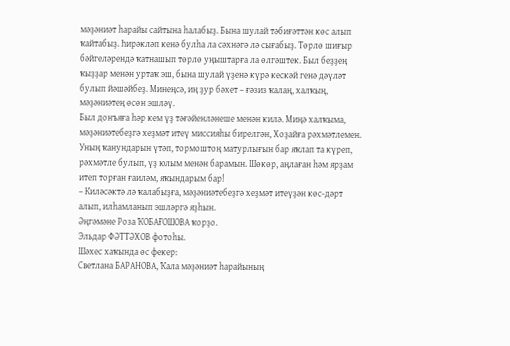мәҙәниәт һарайы сайтына һалабыҙ. Бына шулай тәбиғәттән көс алып ҡайтабыҙ. Һирәкләп кенә булһа ла сәхнәгә лә сығабыҙ. Төрлө шиғыр бәйгеләрендә ҡатнашып төрлө уңыштарға ла өлгәштек. Был беҙҙең ҡыҙҙар менән уртаҡ эш, бына шулай үҙенә күрә кескәй генә дәүләт булып йәшәйбеҙ. Минеңсә, иң ҙур бәхет – ғәзиз ҡалаң, халҡың, мәҙәниәтең өсөн эшләү.
Был донъяға һәр кем үҙ тәғәйенләнеше менән килә. Миңә халҡыма, мәҙәниәтебеҙгә хеҙмәт итеү миссияһы бирелгән, Хоҙайға рәхмәтлемен. Уның ҡанундарын үтәп, тормоштоң матурлығын бар яҡлап та күреп, рәхмәтле булып, үҙ юлым менән барамын. Шөкөр, аңлаған һәм ярҙам итеп торған ғаиләм, яҡындарым бар!
– Киләсәктә лә ҡалабыҙға, мәҙәниәтебеҙгә хеҙмәт итеүҙән көс-дәрт алып, илһамланып эшләргә яҙһын.
Әңгәмәне Роза ҠОБАҒОШОВА ҡорҙо.
Эльдар ФӘТТӘХОВ фотоһы.
Шәхес хаҡында өс фекер:
Светлана БАРАНОВА, Ҡала мәҙәниәт һарайының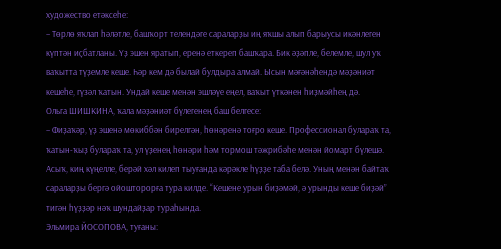художество етәксеһе:
– Төрлө яҡлап һәләтле, башҡорт телендәге сараларҙы иң яҡшы алып барыусы икәнлеген күптән иҫбатланы. Үҙ эшен яратып, еренә еткереп башҡара. Бик әҙәпле, белемле, шул уҡ ваҡытта түҙемле кеше. Һәр кем дә былай булдыра алмай. Ысын мәғәнәһендә мәҙәниәт кешеһе, гүзәл ҡатын. Ундай кеше менән эшләүе еңел, ваҡыт үткәнен һиҙмәйһең дә.
Ольга ШИШКИНА, ҡала мәҙәниәт бүлегенең баш белгесе:
– Фиҙаҡәр, үҙ эшенә мөкиббән бирелгән, һөнәренә тоғро кеше. Профессионал булараҡ та, ҡатын-ҡыҙ булараҡ та, ул үҙенең һөнәри һәм тормош тәжрибәһе менән йомарт бүлешә. Асыҡ, киң күңелле, берәй хәл килеп тыуғанда кәрәкле һүҙҙе таба белә. Уның менән байтаҡ сараларҙы бергә ойошторорға тура килде. “Кешене урын биҙәмәй, ә урынды кеше биҙәй” тигән һүҙҙәр нәҡ шундайҙар тураһында.
Эльмира ЙОСОПОВА, туғаны: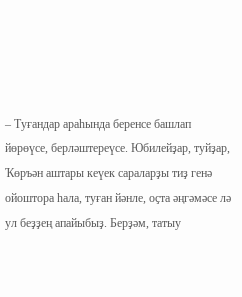– Туғандар араһында беренсе башлап йөрөүсе, берләштереүсе. Юбилейҙар, туйҙар, Ҡөръән аштары кеүек сараларҙы тиҙ генә ойоштора һала, туған йәнле, оҫта әңгәмәсе лә ул беҙҙең апайыбыҙ. Берҙәм, татыу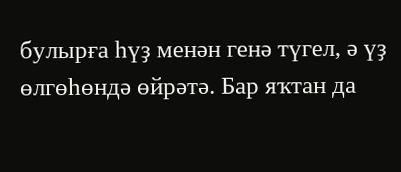булырға һүҙ менән генә түгел, ә үҙ өлгөһөндә өйрәтә. Бар яҡтан да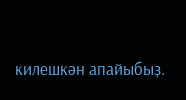килешкән апайыбыҙ.